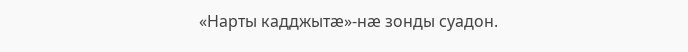«Нарты кадджытæ»-нæ зонды суадон.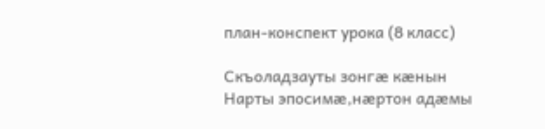план-конспект урока (8 класс)

Скъоладзауты зонгæ кæнын Нарты эпосимæ,нæртон адæмы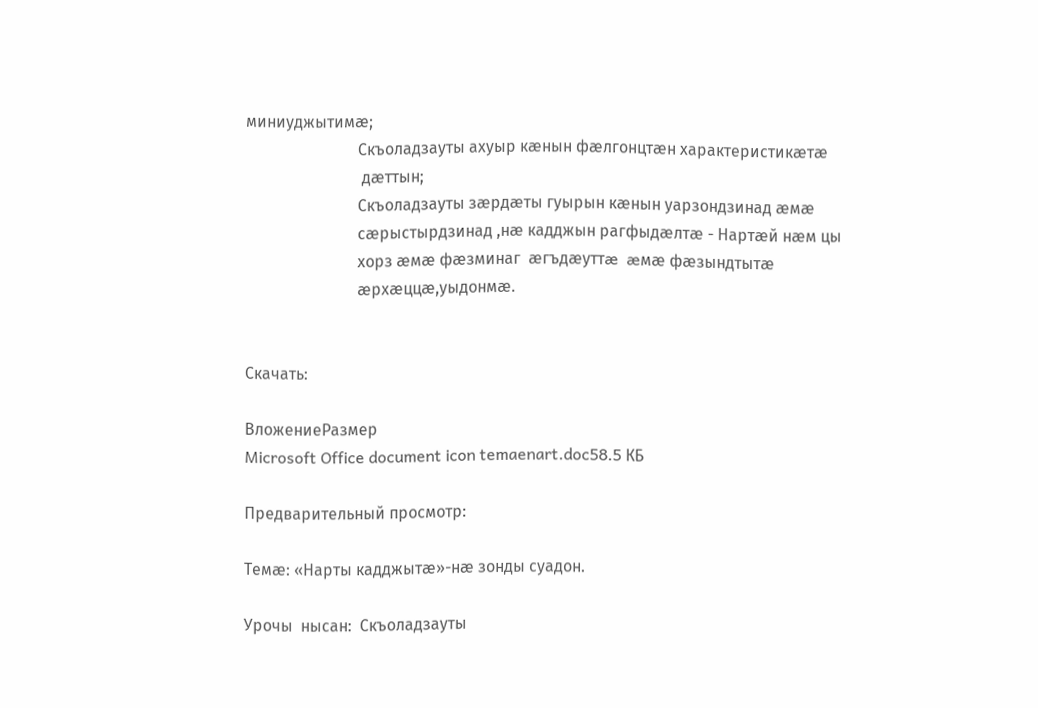миниуджытимæ;
                            Скъоладзауты ахуыр кæнын фæлгонцтæн характеристикæтæ
                             дæттын;
                            Скъоладзауты зæрдæты гуырын кæнын уарзондзинад æмæ
                            сæрыстырдзинад ,нæ кадджын рагфыдæлтæ - Нартæй нæм цы
                            хорз æмæ фæзминаг  æгъдæуттæ  æмæ фæзындтытæ
                            æрхæццæ,уыдонмæ.


Скачать:

ВложениеРазмер
Microsoft Office document icon temaenart.doc58.5 КБ

Предварительный просмотр:

Темæ: «Нарты кадджытæ»-нæ зонды суадон.

Урочы  нысан:  Скъоладзауты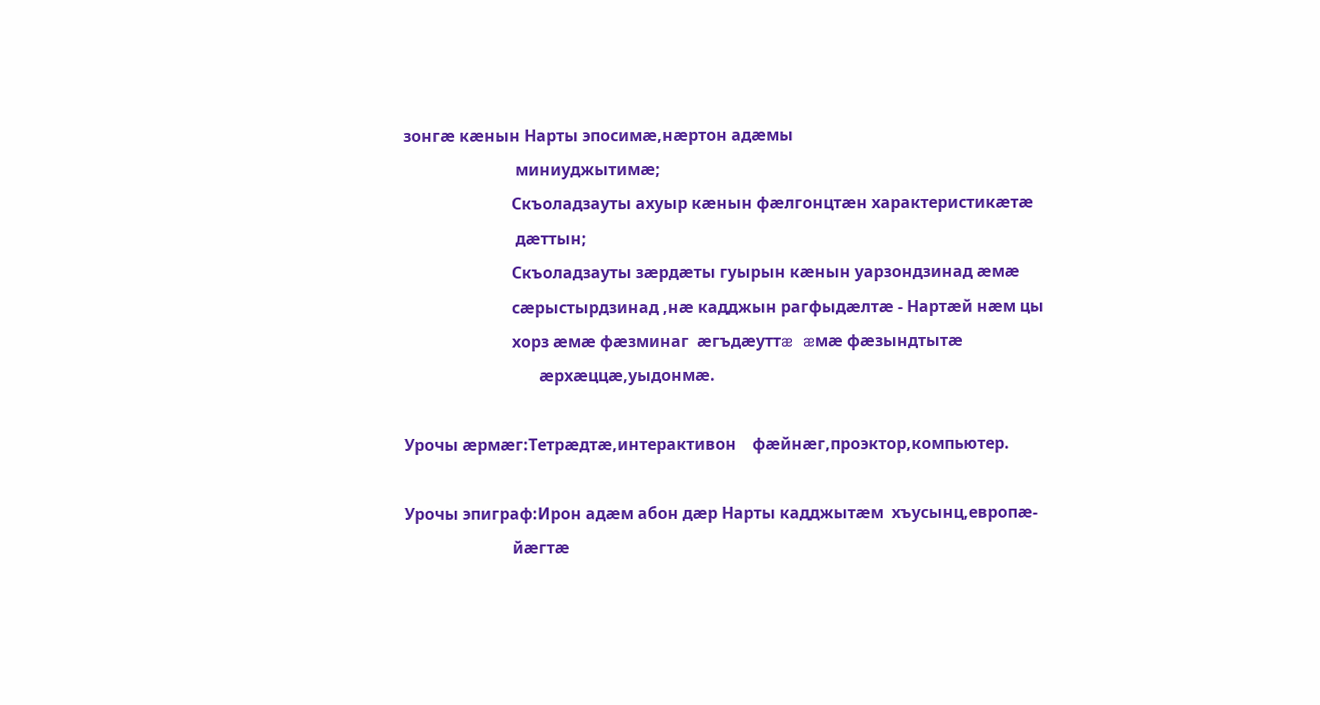зонгæ кæнын Нарты эпосимæ,нæртон адæмы
                            миниуджытимæ;
                           Скъоладзауты ахуыр кæнын фæлгонцтæн характеристикæтæ
                            дæттын;
                           Скъоладзауты зæрдæты гуырын кæнын уарзондзинад æмæ
                           сæрыстырдзинад ,нæ кадджын рагфыдæлтæ - Нартæй нæм цы
                           хорз æмæ фæзминаг  æгъдæуттæ  æмæ фæзындтытæ
                           æрхæццæ,уыдонмæ.

Урочы æрмæг:Тетрæдтæ,интерактивон    фæйнæг,проэктор,компьютер.

Урочы эпиграф:Ирон адæм абон дæр Нарты кадджытæм  хъусынц,европæ-
                           йæгтæ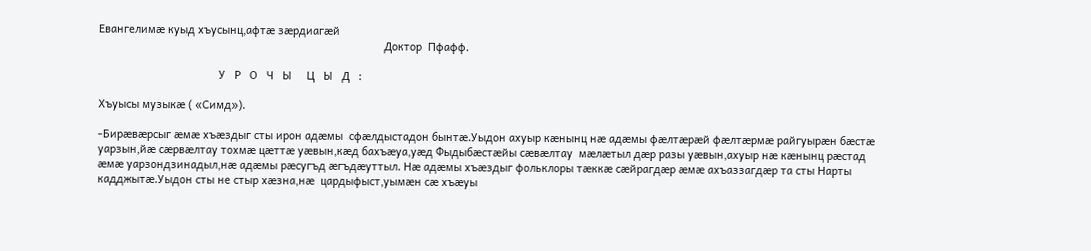Евангелимæ куыд хъусынц,афтæ зæрдиагæй
                                                                                               Доктор  Пфафф.

                                        У   Р   О   Ч   Ы     Ц   Ы   Д   :

Хъуысы музыкæ ( «Симд»).

-Бирæвæрсыг æмæ хъæздыг сты ирон адæмы  сфæлдыстадон бынтæ.Уыдон ахуыр кæнынц нæ адæмы фæлтæрæй фæлтæрмæ райгуырæн бæстæ уарзын,йæ сæрвæлтау тохмæ цæттæ уæвын,кæд бахъæуа,уæд Фыдыбæстæйы сæвæлтау  мæлæтыл дæр разы уæвын,ахуыр нæ кæнынц рæстад æмæ уарзондзинадыл,нæ адæмы рæсугъд æгъдæуттыл. Нæ адæмы хъæздыг фольклоры тæккæ сæйрагдæр æмæ ахъаззагдæр та сты Нарты кадджытæ.Уыдон сты не стыр хæзна,нæ  цардыфыст,уымæн сæ хъæуы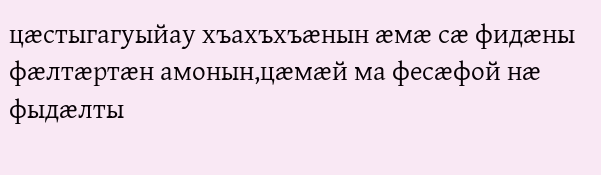цæстыгагуыйау хъахъхъæнын æмæ сæ фидæны фæлтæртæн амонын,цæмæй ма фесæфой нæ фыдæлты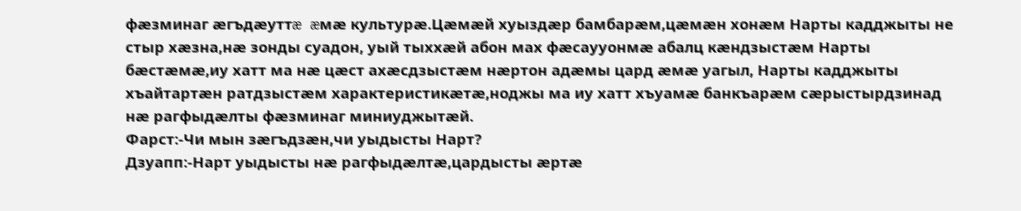фæзминаг æгъдæуттæ æмæ культурæ.Цæмæй хуыздæр бамбарæм,цæмæн хонæм Нарты кадджыты не стыр хæзна,нæ зонды суадон, уый тыххæй абон мах фæсаууонмæ абалц кæндзыстæм Нарты бæстæмæ,иу хатт ма нæ цæст ахæсдзыстæм нæртон адæмы цард æмæ уагыл, Нарты кадджыты хъайтартæн ратдзыстæм характеристикæтæ,ноджы ма иу хатт хъуамæ банкъарæм сæрыстырдзинад нæ рагфыдæлты фæзминаг миниуджытæй.
Фарст:-Чи мын зæгъдзæн,чи уыдысты Нарт?
Дзуапп:-Нарт уыдысты нæ рагфыдæлтæ,цардысты æртæ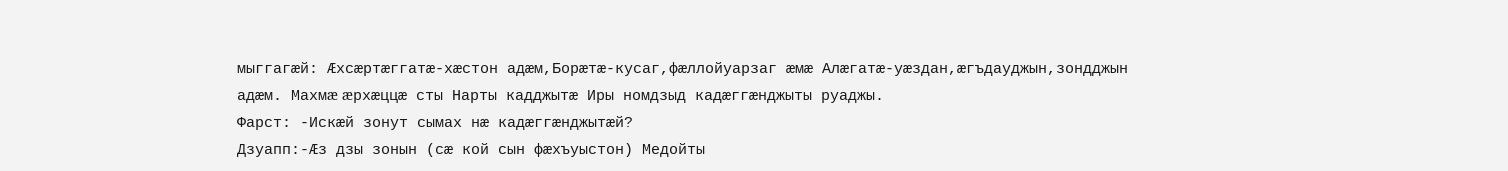мыггагæй: Æхсæртæггатæ-хæстон адæм,Борæтæ-кусаг,фæллойуарзаг æмæ Алæгатæ-уæздан,æгъдауджын,зондджын адæм. Махмæ æрхæццæ сты Нарты кадджытæ Иры номдзыд кадæггæнджыты руаджы.
Фарст: -Искæй зонут сымах нæ кадæггæнджытæй?
Дзуапп:-Æз дзы зонын (сæ кой сын фæхъуыстон) Медойты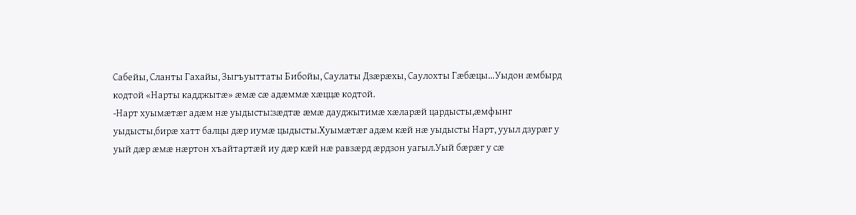Сабейы, Сланты Гахайы, Зыгъуыттаты Бибойы, Саулаты Дзæрæхы, Саулохты Гæбæцы…Уыдон æмбырд кодтой «Нарты кадджытæ» æмæ сæ адæммæ хæццæ кодтой.
-Нарт хуымæтæг адæм нæ уыдысты:зæдтæ æмæ дауджытимæ хæларæй цардысты,æмфынг уыдысты,бирæ хатт балцы дæр иумæ цыдысты.Хуымæтæг адæм кæй нæ уыдысты Нарт, ууыл дзурæг у уый дæр æмæ нæртон хъайтартæй иу дæр кæй нæ равзæрд æрдзон уагыл.Уый бæрæг у сæ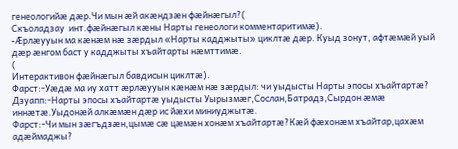генеологийæ дæр.Чи мын æй акæндзæн фæйнæгыл?(
Скъоладзау  инт.фæйнæгыл кæны Нарты генеологи комментаритимæ).
-Æрлæууын ма кæнæм нæ зæрдыл «Нарты кадджыты» циклтæ дæр. Куыд зонут, афтæмæй уый дæр æнгом баст у кадджыты хъайтарты нæмттимæ.
(
Интерактивон фæйнæгыл бавдисын циклтæ).
Фарст:-Уæдæ ма иу хатт æрлæууын кæнæм нæ зæрдыл: чи уыдысты Нарты эпосы хъайтартæ?
Дзуапп:-Нарты эпосы хъайтартæ уыдысты Уырызмæг,Сослан,Батрадз,Сырдон æмæ иннæтæ.Уыдонæй алкæмæн дæр ис йæхи миниуджытæ.
Фарст:-Чи мын зæгъдзæн,цымæ сæ цæмæн хонæм хъайтартæ?Кæй фæхонæм хъайтар,цахæм адæймаджы?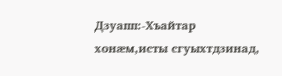Дзуапп:-Хъайтар хонæм,исты сгуыхтдзинад,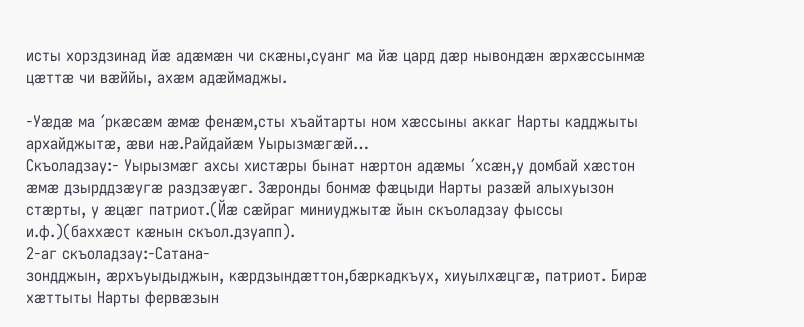исты хорздзинад йæ адæмæн чи скæны,суанг ма йæ цард дæр нывондæн æрхæссынмæ цæттæ чи вæййы, ахæм адæймаджы.

-Уæдæ ма ´ркæсæм æмæ фенæм,сты хъайтарты ном хæссыны аккаг Нарты кадджыты архайджытæ, æви нæ.Райдайæм Уырызмæгæй…
Скъоладзау:- Уырызмæг ахсы хистæры бынат нæртон адæмы ´хсæн,у домбай хæстон æмæ дзырддзæугæ раздзæуæг. Зæронды бонмæ фæцыди Нарты разæй алыхуызон стæрты, у æцæг патриот.(Йæ сæйраг миниуджытæ йын скъоладзау фыссы и.ф.)(баххæст кæнын скъол.дзуапп).
2-аг скъоладзау:-Сатана-
зондджын, æрхъуыдыджын, кæрдзындæттон,бæркадкъух, хиуылхæцгæ, патриот. Бирæ хæттыты Нарты фервæзын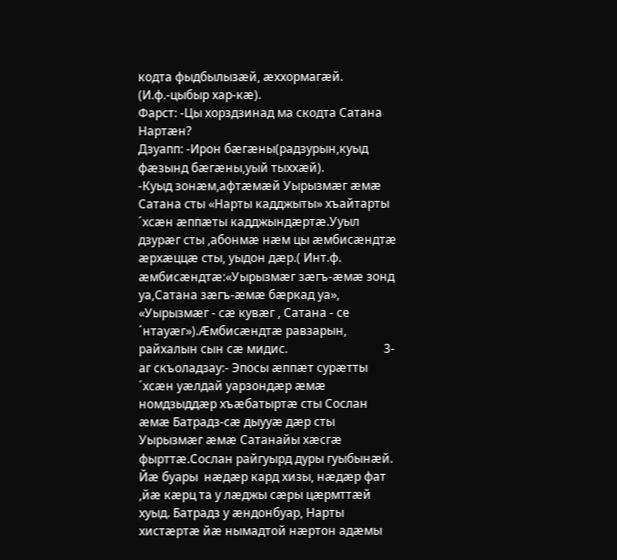кодта фыдбылызæй, æххормагæй. (И.ф.-цыбыр хар-кæ).
Фарст: -Цы хорздзинад ма скодта Сатана Нартæн?
Дзуапп: -Ирон бæгæны(радзурын,куыд фæзынд бæгæны,уый тыххæй).
-Куыд зонæм,афтæмæй Уырызмæг æмæ Сатана сты «Нарты кадджыты» хъайтарты ´хсæн æппæты кадджындæртæ.Ууыл дзурæг сты ,абонмæ нæм цы æмбисæндтæ æрхæццæ сты, уыдон дæр.( Инт.ф. æмбисæндтæ:«Уырызмæг зæгъ-æмæ зонд уа,Сатана зæгъ-æмæ бæркад уа», «Уырызмæг - сæ кувæг , Сатана - се ´нтауæг»).Æмбисæндтæ равзарын, райхалын сын сæ мидис.                                3-аг скъоладзау:- Эпосы æппæт сурæтты ´хсæн уæлдай уарзондæр æмæ номдзыддæр хъæбатыртæ сты Сослан æмæ Батрадз-сæ дыууæ дæр сты Уырызмæг æмæ Сатанайы хæсгæ фырттæ.Сослан райгуырд дуры гуыбынæй. Йæ буары  нæдæр кард хизы, нæдæр фат ,йæ кæрц та у лæджы сæры цæрмттæй хуыд. Батрадз у æндонбуар, Нарты хистæртæ йæ нымадтой нæртон адæмы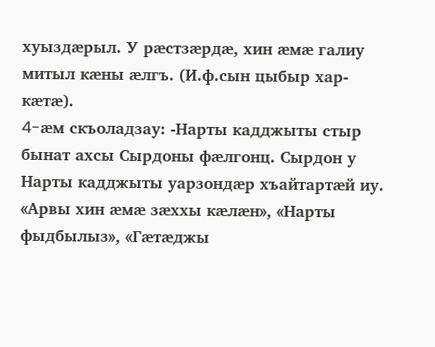хуыздæрыл. У рæстзæрдæ, хин æмæ галиу митыл кæны æлгъ. (И.ф.сын цыбыр хар-кæтæ).
4-æм скъоладзау: -Нарты кадджыты стыр бынат ахсы Сырдоны фæлгонц. Сырдон у Нарты кадджыты уарзондæр хъайтартæй иу. «Арвы хин æмæ зæххы кæлæн», «Нарты фыдбылыз», «Гæтæджы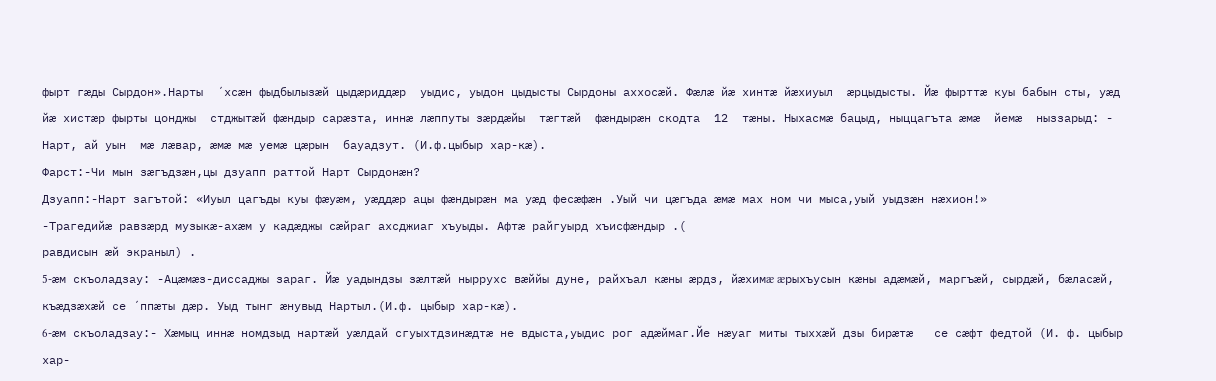фырт гæды Сырдон».Нарты  ´хсæн фыдбылызæй цыдæриддæр  уыдис, уыдон цыдысты Сырдоны аххосæй. Фæлæ йæ хинтæ йæхиуыл  æрцыдысты. Йæ фырттæ куы бабын сты, уæд йæ хистæр фырты цонджы  стджытæй фæндыр сарæзта, иннæ лæппуты зæрдæйы  тæгтæй  фæндырæн скодта  12  тæны. Ныхасмæ бацыд, ныццагъта æмæ  йемæ  ныззарыд: - Нарт, ай уын  мæ лæвар, æмæ мæ уемæ цæрын  бауадзут. (И.ф.цыбыр хар-кæ).
Фарст:-Чи мын зæгъдзæн,цы дзуапп раттой Нарт Сырдонæн?
Дзуапп:-Нарт загътой: «Иуыл цагъды куы фæуæм, уæддæр ацы фæндырæн ма уæд фесæфæн .Уый чи цæгъда æмæ мах ном чи мыса,уый уыдзæн нæхион!»
-Трагедийæ равзæрд музыкæ-ахæм у кадæджы сæйраг ахсджиаг хъуыды. Афтæ райгуырд хъисфæндыр .(
равдисын æй экраныл) .
5-æм скъоладзау: -Ацæмæз-диссаджы зараг. Йæ уадындзы зæлтæй ныррухс вæййы дуне, райхъал кæны æрдз, йæхимæ æрыхъусын кæны адæмæй, маргъæй, сырдæй, бæласæй, къæдзæхæй се ´ппæты дæр. Уыд тынг æнувыд Нартыл.(И.ф. цыбыр хар-кæ).
6-æм скъоладзау:- Хæмыц иннæ номдзыд нартæй уæлдай сгуыхтдзинæдтæ не вдыста,уыдис рог адæймаг.Йе нæуаг миты тыххæй дзы бирæтæ   се сæфт федтой (И. ф. цыбыр хар-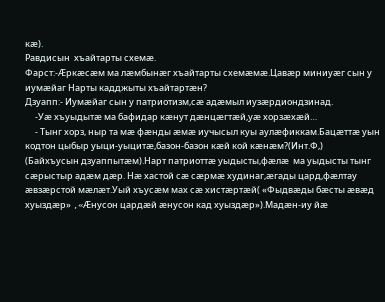кæ).
Равдисын  хъайтарты схемæ.
Фарст:-Æркæсæм ма лæмбынæг хъайтарты схемæмæ.Цавæр миниуæг сын у иумæйаг Нарты кадджыты хъайтартæн?
Дзуапп:- Иумæйаг сын у патриотизм,сæ адæмыл иузæрдиондзинад.
     -Уæ хъуыдытæ ма бафидар кæнут дæнцæгтæй,уæ хорзæхæй…
     - Тынг хорз, ныр та мæ фæнды æмæ иучысыл куы аулæфиккам.Бацæттæ уын кодтон цыбыр уыци-уыцитæ,базон-базон кæй кой кæнæм?(Инт.Ф,)
(Байхъусын дзуаппытæм).Нарт патриоттæ уыдысты,фæлæ  ма уыдысты тынг сæрыстыр адæм дæр. Нæ хастой сæ сæрмæ худинаг,æгады цард,фæлтау æвзæрстой мæлæт.Уый хъусæм мах сæ хистæртæй( «Фыдвæды бæсты æвæд хуыздæр» ,«Æнусон цардæй æнусон кад хуыздæр»).Мадæн-иу йæ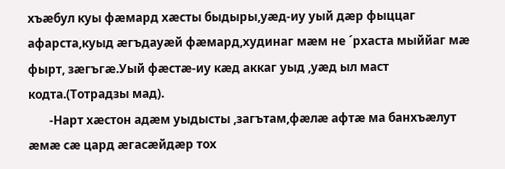хъæбул куы фæмард хæсты быдыры,уæд-иу уый дæр фыццаг афарста,куыд æгъдауæй фæмард,худинаг мæм не ´рхаста мыййаг мæ фырт, зæгъгæ.Уый фæстæ-иу кæд аккаг уыд ,уæд ыл маст кодта.(Тотрадзы мад).
       -Нарт хæстон адæм уыдысты ,загътам,фæлæ афтæ ма банхъæлут æмæ сæ цард æгасæйдæр тох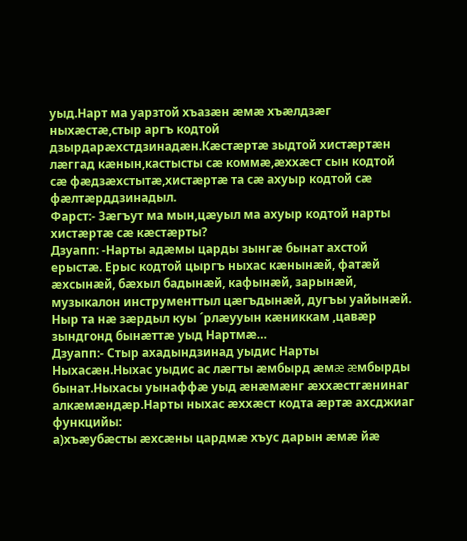уыд.Нарт ма уарзтой хъазæн æмæ хъæлдзæг ныхæстæ,стыр аргъ кодтой дзырдарæхстдзинадæн.Кæстæртæ зыдтой хистæртæн лæггад кæнын,кастысты сæ коммæ,æххæст сын кодтой сæ фæдзæхстытæ,хистæртæ та сæ ахуыр кодтой сæ фæлтæрддзинадыл.
Фарст:- Зæгъут ма мын,цæуыл ма ахуыр кодтой нарты хистæртæ сæ кæстæрты?
Дзуапп: -Нарты адæмы царды зынгæ бынат ахстой ерыстæ. Ерыс кодтой цыргъ ныхас кæнынæй, фатæй æхсынæй, бæхыл бадынæй, кафынæй, зарынæй, музыкалон инструменттыл цæгъдынæй, дугъы уайынæй.
Ныр та нæ зæрдыл куы ´рлæууын кæниккам ,цавæр зындгонд бынæттæ уыд Нартмæ…
Дзуапп:- Стыр ахадындзинад уыдис Нарты Ныхасæн.Ныхас уыдис ас лæгты æмбырд æмæ æмбырды бынат.Ныхасы уынаффæ уыд æнæмæнг æххæстгæнинаг алкæмæндæр.Нарты ныхас æххæст кодта æртæ ахсджиаг функцийы:
а)хъæубæсты æхсæны цардмæ хъус дарын æмæ йæ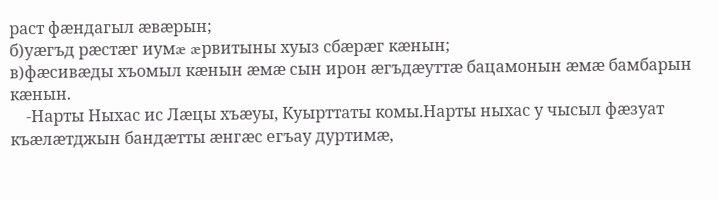раст фæндагыл æвæрын;
б)уæгъд рæстæг иумæ æрвитыны хуыз сбæрæг кæнын;
в)фæсивæды хъомыл кæнын æмæ сын ирон æгъдæуттæ бацамонын æмæ бамбарын кæнын.
    -Нарты Ныхас ис Лæцы хъæуы, Куырттаты комы.Нарты ныхас у чысыл фæзуат къæлæтджын бандæтты æнгæс егъау дуртимæ,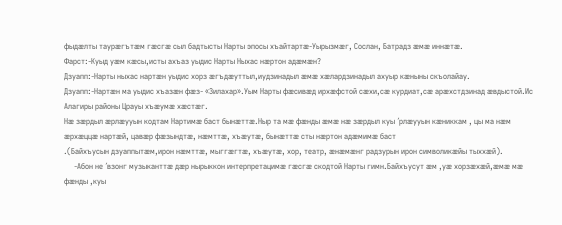фыдæлты таурæгътæм гæсгæ сыл бадтысты Нарты эпосы хъайтартæ-Уырызмæг, Сослан, Батрадз æмæ иннæтæ.
Фарст:-Куыд уæм кæсы,исты ахъаз уыдис Нарты Ныхас нæртон адæмæн?
Дзуапп:-Нарты ныхас нартæн уыдис хорз æгъдæуттыл,иудзинадыл æмæ хæлардзинадыл ахуыр кæныны скъолайау.
Дзуапп:-Нартæн ма уыдис хъазæн фæз- «Зилахар».Уым Нарты фæсивæд ирхæфстой сæхи,сæ курдиат,сæ арæхстдзинад æвдыстой.Ис Алагиры районы Црауы хъæумæ хæстæг.
Нæ зæрдыл æрлæууын кодтам Нартимæ баст бынæттæ.Ныр та мæ фæнды æмæ нæ зæрдыл куы ´рлæууын кæниккам , цы ма нæм æрхæццæ нартæй, цавæр фæзындтæ, нæмттæ, хъæутæ, бынæттæ сты нæртон адæмимæ баст
.(Байхъусын дзуаппытæм,ирон нæмттæ, мыггæгтæ, хъæутæ, хор, театр, æнæмæнг радзурын ирон символикæйы тыххæй).
     -Абон не ´взонг музыканттæ дæр нырыккон интерпретацимæ гæсгæ скодтой Нарты гимн.Байхъусут æм ,уæ хорзæхæй,æмæ мæ фæнды ,куы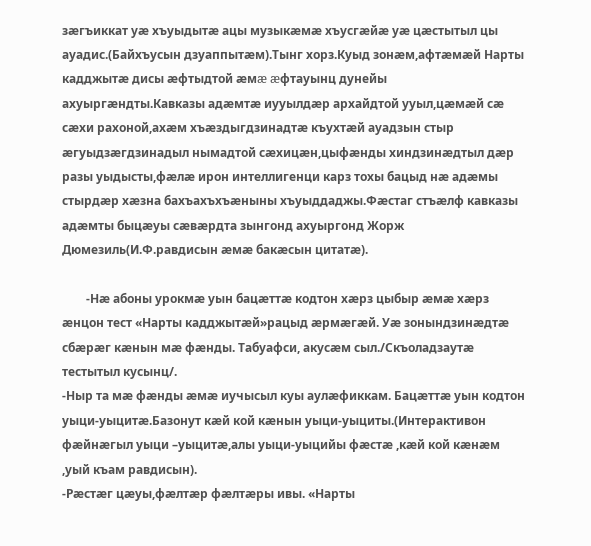зæгъиккат уæ хъуыдытæ ацы музыкæмæ хъусгæйæ уæ цæстытыл цы ауадис.(Байхъусын дзуаппытæм).Тынг хорз.Куыд зонæм,афтæмæй Нарты кадджытæ дисы æфтыдтой æмæ æфтауынц дунейы ахуыргæндты.Кавказы адæмтæ иууылдæр архайдтой ууыл,цæмæй сæ сæхи рахоной,ахæм хъæздыгдзинадтæ къухтæй ауадзын стыр æгуыдзæгдзинадыл нымадтой сæхицæн,цыфæнды хиндзинæдтыл дæр разы уыдысты,фæлæ ирон интеллигенци карз тохы бацыд нæ адæмы стырдæр хæзна бахъахъхъæныны хъуыддаджы.Фæстаг стъæлф кавказы адæмты быцæуы сæвæрдта зынгонд ахуыргонд Жорж Дюмезиль(И.Ф.равдисын æмæ бакæсын цитатæ).

        -Нæ абоны урокмæ уын бацæттæ кодтон хæрз цыбыр æмæ хæрз æнцон тест «Нарты кадджытæй»рацыд æрмæгæй. Уæ зонындзинæдтæ сбæрæг кæнын мæ фæнды. Табуафси, акусæм сыл./Скъоладзаутæ тестытыл кусынц/.
-Ныр та мæ фæнды æмæ иучысыл куы аулæфиккам. Бацæттæ уын кодтон уыци-уыцитæ.Базонут кæй кой кæнын уыци-уыциты.(Интерактивон фæйнæгыл уыци –уыцитæ,алы уыци-уыцийы фæстæ ,кæй кой кæнæм ,уый къам равдисын).
-Рæстæг цæуы,фæлтæр фæлтæры ивы. «Нарты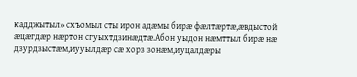кадджытыл» схъомыл сты ирон адæмы бирæ фæлтæртæ,æвдыстой æцæгдæр нæртон сгуыхтдзинæдтæ.Абон уыдон нæмттыл бирæ нæ дзурдзыстæм,иууылдæр сæ хорз зонæм,иуцалдæры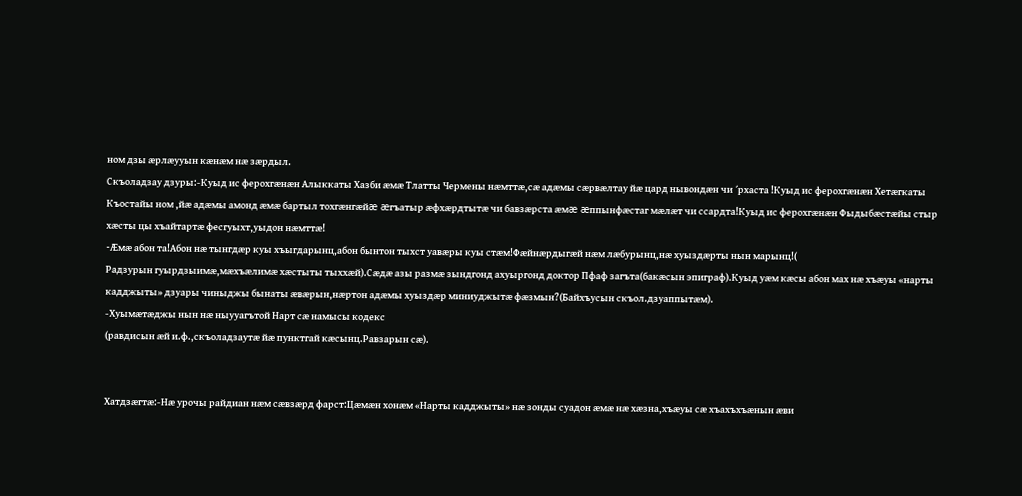ном дзы æрлæууын кæнæм нæ зæрдыл.
Скъоладзау дзуры:-Куыд ис ферохгæнæн Алыккаты Хазби æмæ Тлатты Чермены нæмттæ,сæ адæмы сæрвæлтау йæ цард нывондæн чи ´рхаста !Куыд ис ферохгæнæн Хетæгкаты Къостайы ном ,йæ адæмы амонд æмæ бартыл тохгæнгæйæ æгъатыр æфхæрдтытæ чи бавзæрста æмæ æппынфæстаг мæлæт чи ссардта!Куыд ис ферохгæнæн Фыдыбæстæйы стыр хæсты цы хъайтартæ фесгуыхт,уыдон нæмттæ!
-Æмæ абон та!Абон нæ тынгдæр куы хъыгдарынц,абон бынтон тыхст уавæры куы стæм!Фæйнæрдыгæй нæм лæбурынц,нæ хуыздæрты нын марынц!(
Радзурын гуырдзыимæ,мæхъæлимæ хæстыты тыххæй).Сæдæ азы размæ зындгонд ахуыргонд доктор Пфаф загъта(бакæсын эпиграф).Куыд уæм кæсы абон мах нæ хъæуы «нарты кадджыты» дзуары чиныджы бынаты æвæрын,нæртон адæмы хуыздæр миниуджытæ фæзмын?(Байхъусын скъол.дзуаппытæм).
-Хуымæтæджы нын нæ ныууагътой Нарт сæ намысы кодекс
(равдисын æй и.ф.,скъоладзаутæ йæ пунктгай кæсынц.Равзарын сæ).


Хатдзæгтæ:-Нæ урочы райдиан нæм сæвзæрд фарст:Цæмæн хонæм «Нарты кадджыты» нæ зонды суадон æмæ нæ хæзна,хъæуы сæ хъахъхъæнын æви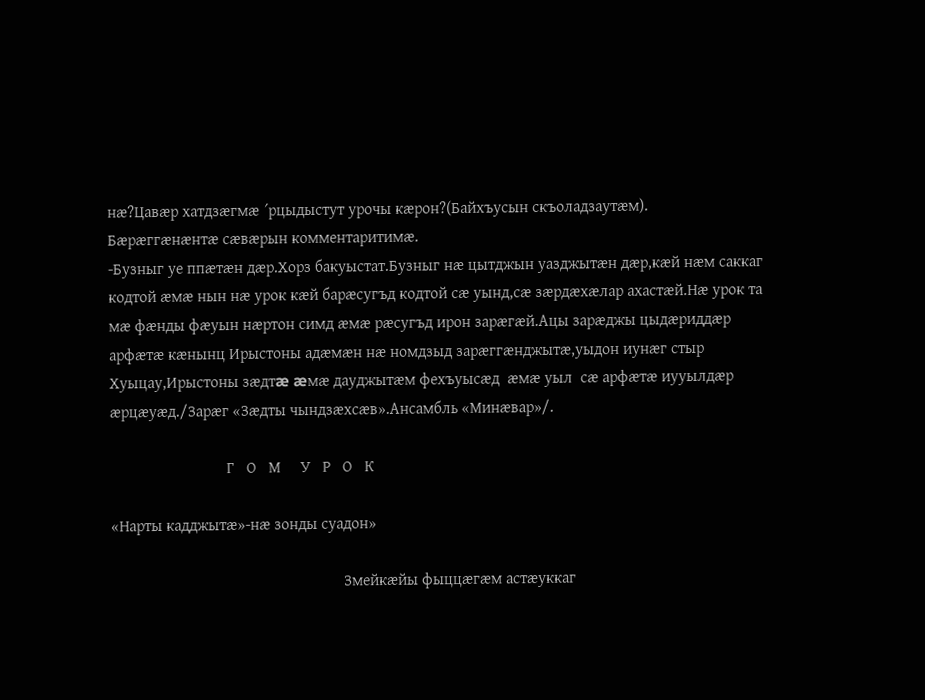нæ?Цавæр хатдзæгмæ ´рцыдыстут урочы кæрон?(Байхъусын скъоладзаутæм).
Бæрæггæнæнтæ сæвæрын комментаритимæ.
-Бузныг уе ппæтæн дæр.Хорз бакуыстат.Бузныг нæ цытджын уазджытæн дæр,кæй нæм саккаг кодтой æмæ нын нæ урок кæй барæсугъд кодтой сæ уынд,сæ зæрдæхæлар ахастæй.Нæ урок та мæ фæнды фæуын нæртон симд æмæ рæсугъд ирон зарæгæй.Ацы зарæджы цыдæриддæр арфæтæ кæнынц Ирыстоны адæмæн нæ номдзыд зарæггæнджытæ,уыдон иунæг стыр Хуыцау,Ирыстоны зæдтæ æмæ дауджытæм фехъуысæд  æмæ уыл  сæ арфæтæ иууылдæр æрцæуæд./Зарæг «Зæдты чындзæхсæв».Ансамбль «Минæвар»/.

                             Г   О   М     У   Р   О   К

«Нарты кадджытæ»-нæ зонды суадон»

                                                          Змейкӕйы фыццӕгӕм астӕуккаг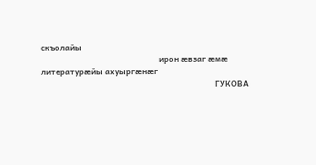скъолайы
                                                           ирон ӕвзаг ӕмӕ литературӕйы ахуыргӕнӕг
                                                                                       ГУКОВА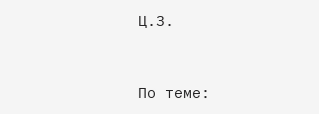Ц.З.


По теме: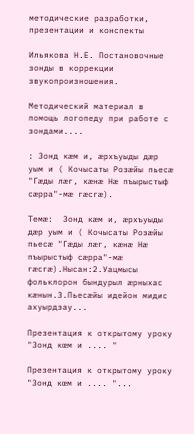методические разработки, презентации и конспекты

Ильякова Н.Е. Постановочные зонды в коррекции звукопроизношения.

Методический материал в помощь логопеду при работе с зондами....

: Зонд кӕм и, ӕрхъуыды дӕр уым и ( Кочысаты Розæйы пьесӕ "Гæды лæг, кæнæ Нæ пъырыстыф сæрра"-мӕ гӕсгӕ).

Темæ:  Зонд кӕм и, ӕрхъуыды дӕр уым и ( Кочысаты Розæйы пьесӕ "Гæды лæг, кæнæ Нæ пъырыстыф сæрра"-мӕ гӕсгӕ).Нысан:2.Уацмысы фольклорон бындурыл æрныхас кæнын.3.Пьесæйы идейон мидис ахуырдзау...

Презентация к открытому уроку "Зонд кœм и .... "

Презентация к открытому уроку "Зонд кœм и .... "...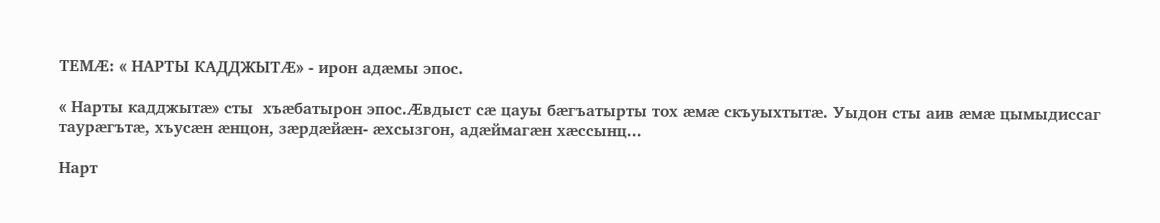ТЕМӔ: « НАРТЫ КАДДЖЫТӔ» - ирон адӕмы эпос.

« Нарты кадджытӕ» сты  хъӕбатырон эпос.Ӕвдыст сӕ цауы бӕгъатырты тох ӕмӕ скъуыхтытӕ. Уыдон сты аив ӕмӕ цымыдиссаг таурӕгътӕ, хъусӕн ӕнцон, зӕрдӕйӕн- ӕхсызгон, адӕймагӕн хӕссынц...

Нарт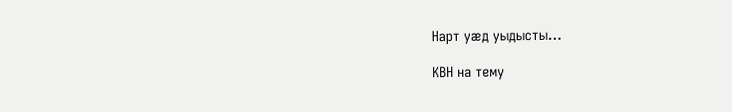Нарт уæд уыдысты…

КВН на тему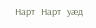Нарт   Нарт   уæд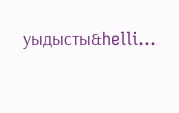уыдысты&helli...